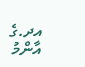އދ.ގެ އާންމު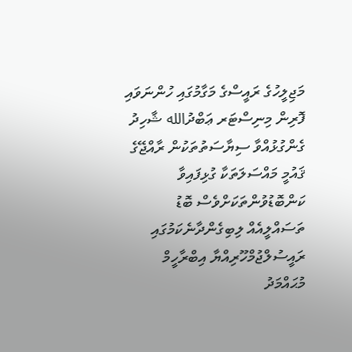މަޖިލީހުގެ ރައީސްގެ މަގާމުގައި ހުންނަވައި ފޮރިން މިނިސްޓަރ ޢަބްދުالله ޝާހިދު ގެންގުޅުއްވާ ސިޔާސަތުތަކުން ރާއްޖޭގެ ޤައުމީ މައްސަލަތަކާ ގުޅިފައިވާ ކަންބޮޑުވުންތަކަށްވެސް ބޮޑު ތަސައްލީއެއް ލިބިގެންދާނެކަމުގައި ރައީސުލްޖުމްހޫރިއްޔާ އިބްރާހީމް މުޙައްމަދު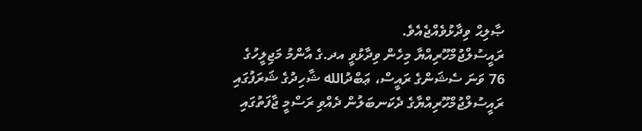ޞާލިޙް ވިދާޅުވެއްޖެއެވެ.
ރައީސުލްޖުމްހޫރިއްޔާ މިހެން ވިދާޅުވީ އދ.ގެ އާންމު މަޖިލީހުގެ 76 ވަނަ ސެޝަންގެ ރައީސް، ޢަބްދުالله ޝާހިދުގެ ޝަރަފުގައި ރައީސުލްޖުމްހޫރިއްޔާގެ ދެކަނބަލުން ދެއްވި ރަސްމީ ޖާފަތުގައި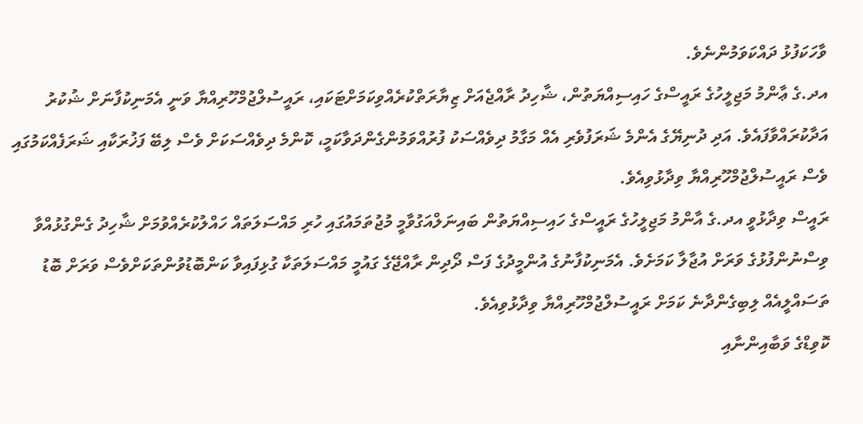ވާހަކަފުޅު ދައްކަވަމުންނެވެ.
އދ.ގެ ޢާންމު މަޖިލީހުގެ ރައީސްގެ ހައިސިއްޔަތުން، ޝާހިދު ރާއްޖެއަށް ޒިޔާރަތްކުރެއްވިކަމަށްޓަކައި، ރައީސުލްޖުމްހޫރިއްޔާ ވަނީ އެމަނިކުފާނަށް ޝުކުރު އަދާކުރައްވާފައެވެ. އަދި ދުނިޔޭގެ އެންމެ ޝަރަފުވެރި އެއް މަގާމު ދިވެއްސަކު ފުރުއްވަމުންގެންދަވާކަމީ، ކޮންމެ ދިވެއްސަކަށް ވެސް ލިބޭ ފަޚުރަކާއި ޝަރަފެއްކަމުގައި ވެސް ރައީސުލްޖުމްހޫރިއްޔާ ވިދާޅުވިއެވެ.
ރައީސް ވިދާޅުވީ އދ.ގެ އާންމު މަޖިލީހުގެ ރައީސްގެ ހައިސިއްޔަތުން ބައިނަލްއަގުވާމީ މުޖުތަމައުގައި ހުރި މައްސަލަތައް ހައްލުކުރެއްވުމަށް ޝާހިދު ގެންގުޅުއްވާ ވިސްނުންފުޅުގެ ވަރަށް އުޖާލާ ކަމަށެވެ. އެމަނިކުފާނުގެ އުންމީދުގެ ފަސް ދޯދިން ރާއްޖޭގެ ގައުމީ މައްސަލަތަކާ ގުޅިފައިވާ ކަންބޮޑުވުންތަކަށްވެސް ވަރަށް ބޮޑު ތަސައްލީއެއް ލިބިގެންދާނެ ކަމަށް ރައީސުލްޖުމްހޫރިއްޔާ ވިދާޅުވިއެވެ.
ކޮވިޑްގެ ވަބާއިންނާއި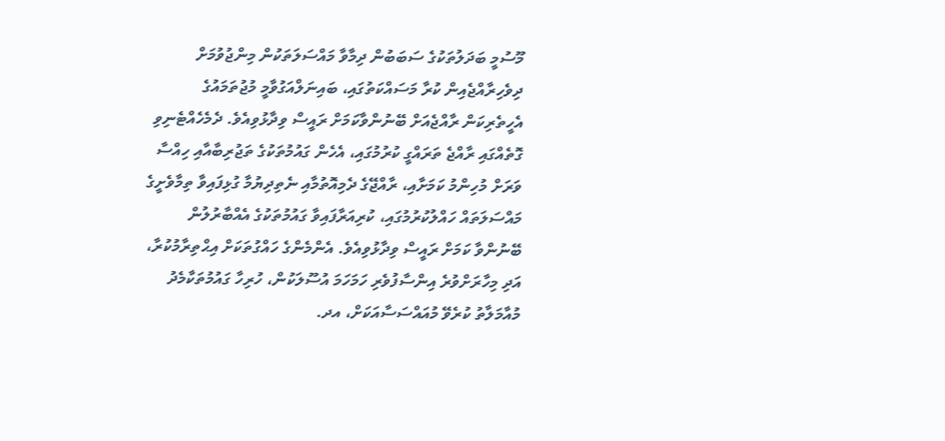މޫސުމީ ބަދަލުތަކުގެ ސަބަބުން ދިމާވާ މައްސަލަތަކުން މިންޖުވުމަށް ދިވެހިރާއްޖެއިން ކުރާ މަސައްކަތުގައި، ބައިނަލްއަގުވާމީ މުޖުތަމައުގެ އެހީތެރިކަން ރާއްޖެއަށް ބޭނުންވާކަމަށް ރައީސް ވިދާޅުވިއެވެ. ދެމެހެއްޓެނިވި ގޮތެއްގައި ރާއްޖެ ތަރައްގީ ކުރުމުގައި، އެހެން ގައުމުތަކުގެ ތަޖުރިބާއާއި ހިއްސާ ވަރަށް މުހިންމު ކަމަށާއި، ރާއްޖޭގެ ދެމިއޮތުމާއި ނެތިދިޔުމާ ގުޅިފައިވާ ތިމާވެށީގެ މައްސަލަތައް ހައްލުކުރުމުގައި، ކުރިއަރާފައިވާ ގައުމުތަކުގެ އެއްބާރުލުން ބޭނުންވާ ކަމަށް ރައީސް ވިދާޅުވިއެވެ. އެންމެންގެ ހައްގުތަކަށް އިޙްތިރާމުކުރާ، އަދި މިހާރަށްވުރެ އިންސާފުވެރި ހަމަހަމަ އުސޫލަކުން، ހުރިހާ ގައުމުތަކާމެދު މުއާމަލާތު ކުރެވޭ މުއައްސަސާއަކަށް، އދ.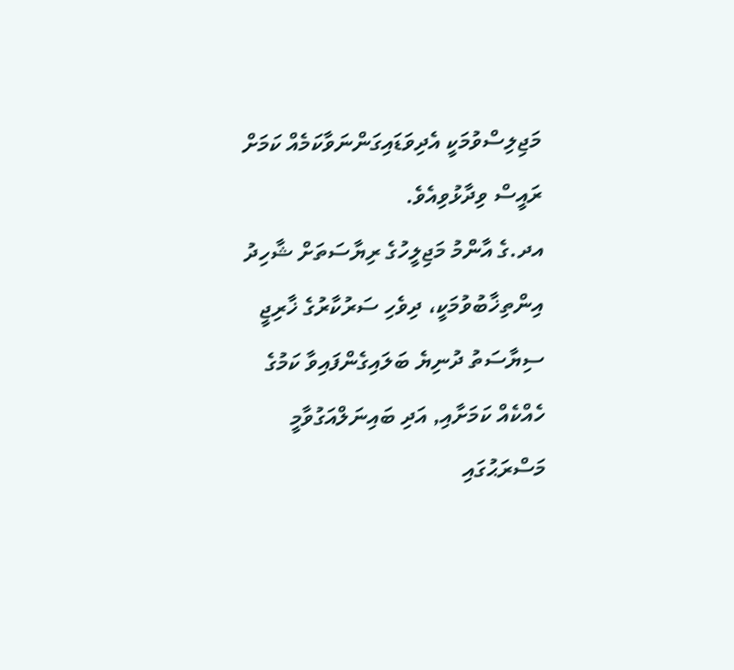މަޖިލިސްވުމަކީ އެދިވަޑައިގަންނަވާކަމެއް ކަމަށް ރައީސް ވިދާޅުވިއެވެ.
އދ.ގެ އާންމު މަޖިލީހުގެ ރިޔާސަތަށް ޝާހިދު އިންތިޚާބުވުމަކީ، ދިވެހި ސަރުކާރުގެ ޚާރިޖީ ސިޔާސަތު ދުނިޔެ ބަލައިގެންފައިވާ ކަމުގެ ހެއްކެއް ކަމަށާއި, އަދި ބައިނަލްއަގުވާމީ މަސްރަޙުގައި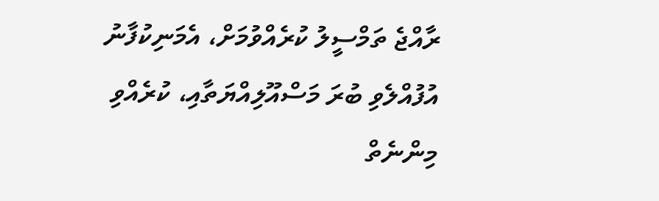ރާއްޖެ ތަމްސީލު ކުރެއްވުމަށް، އެމަނިކުފާނު އުފުއްލެވި ބުރަ މަސްއޫލިއްޔަތާއި، ކުރެއްވި މިންނެތް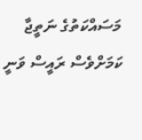މަސައްކަތުގެ ނަތީޖާ ކަމަށްވެސް ރައީސް ވަނީ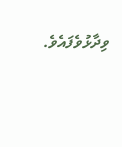ވިދާޅުވެފައެވެ.